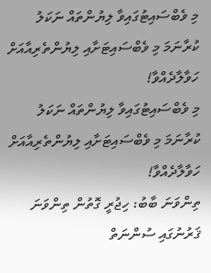މި ވެބްސައިޓުގައިވާ ލިޔުންތައް ނަކަލު ކުރާނަމަ މި ވެބްސައިޓަށާއި ލިޔުންތެރިއާއަށް ހަވާލާދެއްވާ!
މި ވެބްސައިޓުގައިވާ ލިޔުންތައް ނަކަލު ކުރާނަމަ މި ވެބްސައިޓަށާއި ލިޔުންތެރިއާއަށް ހަވާލާދެއްވާ!
ތިންވަނަ ބާބު: ހިޖުރީ ގޮތުން ތިންވަނަ ޤަރުނުގައި ސުންނަތް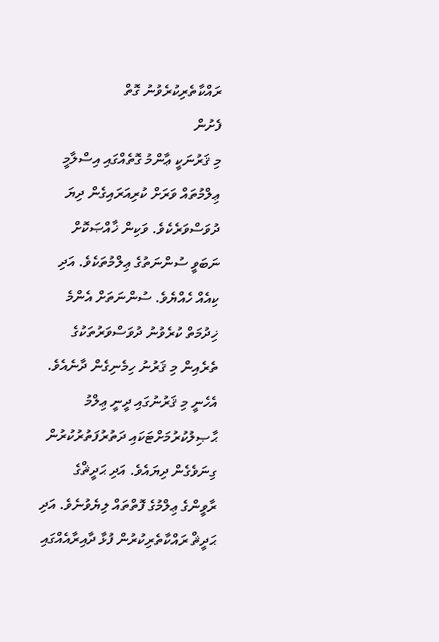ރައްކާތެރިކުރެވުނު ގޮތް
ފެށުން
މި ޤަރުނަކީ ޢާންމު ގޮތެއްގައި އިސްލާމީ ޢިލްމުތައް ވަރަށް ކުރިއަރައިގެން ދިޔަ ދުވަސްވަރެކެވެ. ވަކިން ޚާއްޞަކޮށް ނަބަވީ ސުންނަތުގެ ޢިލްމުތަކެވެ. އަދި ކިއެއް ހެއްޔެވެ. ސުންނަތަށް އެންމެ ޚިދުމަތް ކުރެވުނު ދުވަސްވަރުތަކުގެ ތެރެއިން މި ޤަރުނު ހިމެނިގެން ދާނެއެވެ. އެހެނީ މި ޤަރުނުގައި ދީނީ ޢިލްމު ޙާޞިލުކުރުމަށްޓަކައި ދަތުރުފަތުރުކުރުން ގިނަވެގެން ދިޔައެވެ. އަދި ޙަދީޘްގެ ރާވީންގެ ޢިލްމުގެ ފޮތްތައް ލިޔެވުނެވެ. އަދި ޙަދީޘް ރައްކާތެރިކުރުން ފުޅާ ދާއިރާއެއްގައި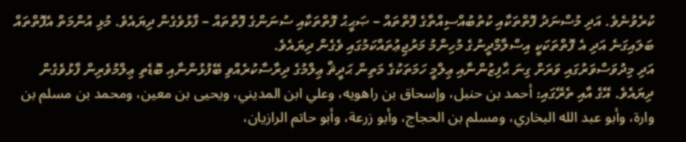ކުރެވުނެވެ. އަދި މުސްނަދު ފޮތްތަކާއި ކުތުބުއްސިއްތާގެ ފޮތްތައް – ޞަޙީޙު ފޮތްތަކާއި ސުނަންގެ ފޮތްތައް – ފާޅުވެގެން ދިޔައެވެ. މުޅި އުންމަތް އެފޮތްތައް ބަލައިގަނެ އަދި އެ ފޮތްތަކަކީ އިސްލާމްދީނުގެ މުހިންމު މަރުޖިޢުތައްކަމުގައި ވެގެން ދިޔައެވެ.
އަދި މިދުވަސްވަރުގައި ވަރަށް ގިނަ ޙާފިޒުންނާއި ޢިލްމީ ހަމަތަކުގެ މަތިން ޙަދީޘް ޢިލްމުގެ ދިރާސާކުރެއްވި ބޭފުޅުންނާއި ބޮޑެތި ޢިލްމުވެރިން ފާޅުވެގެން ދިޔައެވެ. އޭގެ އާއި ތެރޭގައި: أحمد بن حنبل، وإسحاق بن راهويه، وعلي ابن المديني، ويحيى بن معين، ومحمد بن مسلم بن وارة، وأبو عبد الله البخاري، ومسلم بن الحجاج، وأبو زرعة، وأبو حاتم الرازيان،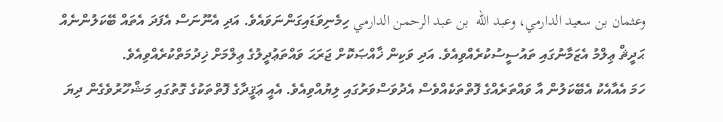وعثمان بن سعيد الدارمي، وعبد الله  بن عبد الرحمن الدارمي ހިމެނިވަޑައިގަންނަވައެވެ. އަދި އެނޫނަސް އެފަދަ އެތައް ބޭކަލުންނެއް ޙަދީޘް ޢިލްމު އެޒަމާނުގައި ތައުސީސުކުރެއްވިއެވެ. އަދި ވަކިން ޚާއްޞަކޮށް ޖަރަޙަ ވައްތަޢުދީލުގެ ޢިލްމަށް ޚިދުމަތްކުރެއްވިއެވެ.
ހަމަ އެއާއެކު އެބޭކަލުން އާ ވައްތަރެއްގެ ފޮތްތަކެއްވެސް އެދުވަސްވަރުގައި ލިޔުއްވިއެވެ. އެއީ ޢަޤީދާގެ ފޮތްތަކުގެ ގޮތުގައި މަޝްހޫރުވެގެން ދިޔަ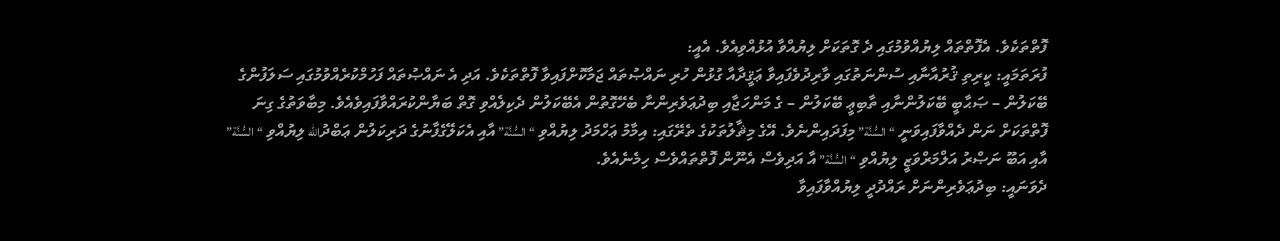ފޮތްތަކެވެ. އެފޮތްތައް ލިޔުއްވުމުގައި ދެ ގޮތަކަށް ލިޔުއްވާ އުޅުއްވިއެވެ. އެއީ:
ފުރަތަމައީ: ކީރިތި ޤުރުއާނާއި ސުންނަތުގައި ވާރިދުވެފައިވާ ޢަޤީދާއާ ގުޅުން ހުރި ނައްޞުތައް ޖަމާކޮށްފައިވާ ފޮތްތަކެވެ. އަދި އެ ނައްޞުތައް ފަހުމްކުރެއްވުމުގައި ސަލަފުންގެ ބޭކަލުން – ޞަޙާބީ ބޭކަލުންނާއި ތާބިޢީ ބޭކަލުން – ގެ މަންހަޖާއި ބިދުޢަވެރިންނާ ބެހޭގޮތުން އެބޭކަލުން ދެކިލެއްވި ގޮތް ބަޔާންކުރައްވާފައިވެއެވެ. މިބާވަތުގެ ގިނަ ފޮތްތަކަށް ނަން ދެއްވާފައިވަނީ “السُّنَّة” މިފަދައިންނެވެ. އޭގެ މިޘާލުތަކުގެ ތެރޭގައި: އިމާމު ޢަހްމަދު ލިޔުއްވި “السُّنَّة” އާއި އެކަލޭގެފާނުގެ ދަރިކަލުން ޢަބްދުالله ލިޔުއްވި “السُّنَّة” އާއި އަބޫ ނަޞްރު އަލްމަރްވަޒީ ލިޔުއްވި “السُّنَّة” އާ އަދިވެސް އެނޫން ފޮތްތައްވެސް ހިމެނެއެވެ.
ދެވަނައީ: ބިދުޢަވެރިންނަށް ރައްދުދީ ލިޔުއްވާފައިވާ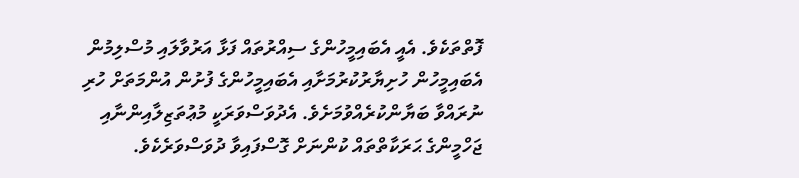ފޮތްތަކެވެ. އެއީ އެބައިމީހުންގެ ސިއްރުތައް ފަޅާ އަރުވާލައި މުސްލިމުން އެބައިމީހުން ހުށިޔާރުކުރުމަށާއި އެބައިމީހުންގެ ފުށުން އުންމަތަށް ހުރި ނުރައްވާ ބަޔާންކުރެއްވުމަށެވެ. އެދުވަސްވަރަކީ މުޢުތަޒިލާއިންނާއި ޖަހްމީންގެ ޙަރަކާތްތައް ކުންނަށް ގޮސްފައިވާ ދުވަސްވަރެކެވެ.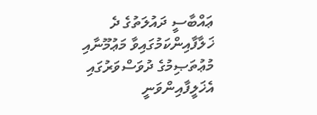ޢައްބާސީ ދައުލަތުގެ ދެ ޚަލާފާއިންކަމުގައިވާ މަޢުމޫނާއި މުޢުތަޞިމުގެ ދުވަސްވަރުގައި އެޚަލީފާއިންވަނީ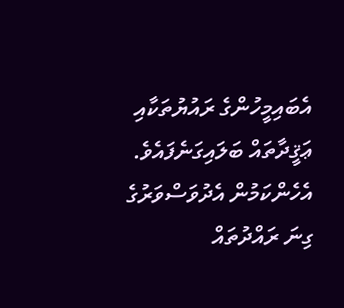އެބައިމީހުންގެ ރައުޔުތަކާއި ޢަޤީދާތައް ބަލައިގަނެފައެވެ. އެހެންކަމުން އެދުވަސްވަރުގެ ގިނަ ރައްދުތައް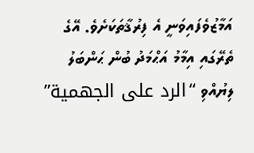އަމާޒުވެފައިވަނީ އެ ފިރުޤާތަކަށެވެ. އޭގެ ތެރޭގައި އިމާމު އަޙްމަދު ބުން ޙަންބަލު ލިޔުއްވި “الرد على الجهمية”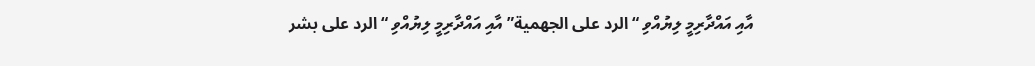އާއި އައްދާރިމީ ލިޔުއްވި “الرد على الجهمية” އާއި އައްދާރިމީ ލިޔުއްވި “الرد على بشر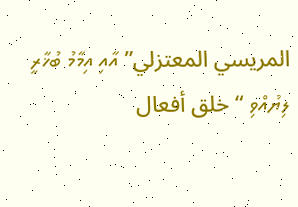المريسي المعتزلي” އާއި އިމާމު ބުޚާރީ ލިޔުއްވި “خلق أفعال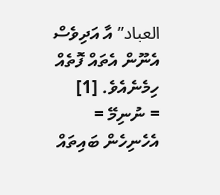العباد” އާ އަދިވެސް އެނޫން އެތައް ފޮތެއް ހިމެނެއެވެ. [1]
= ނުނިމޭ =
އެހެނިހެން ބައިތައް